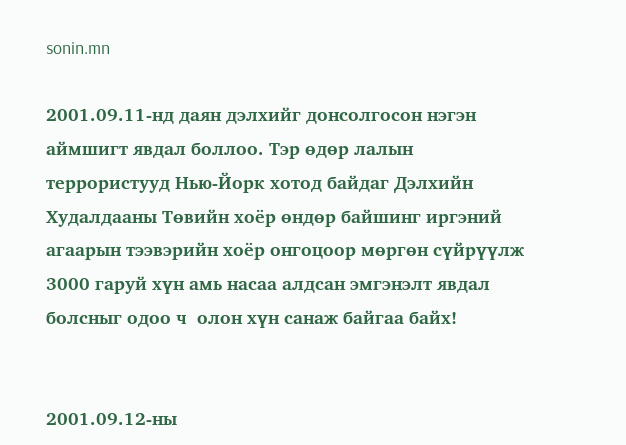sonin.mn

2001.09.11-нд даян дэлхийг донсолгосон нэгэн аймшигт явдал боллоо. Тэр өдөр лалын террористууд Нью-Йорк хотод байдаг Дэлхийн Худалдааны Төвийн хоёр өндөр байшинг иргэний агаарын тээвэрийн хоёр онгоцоор мөргөн сүйрүүлж 3000 гаруй хүн амь насаа алдсан эмгэнэлт явдал болсныг одоо ч  олон хүн санаж байгаа байх!


2001.09.12-ны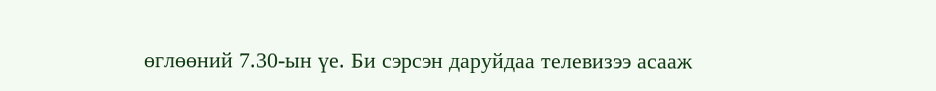өглөөний 7.30-ын үе. Би сэрсэн даруйдаа телевизээ асааж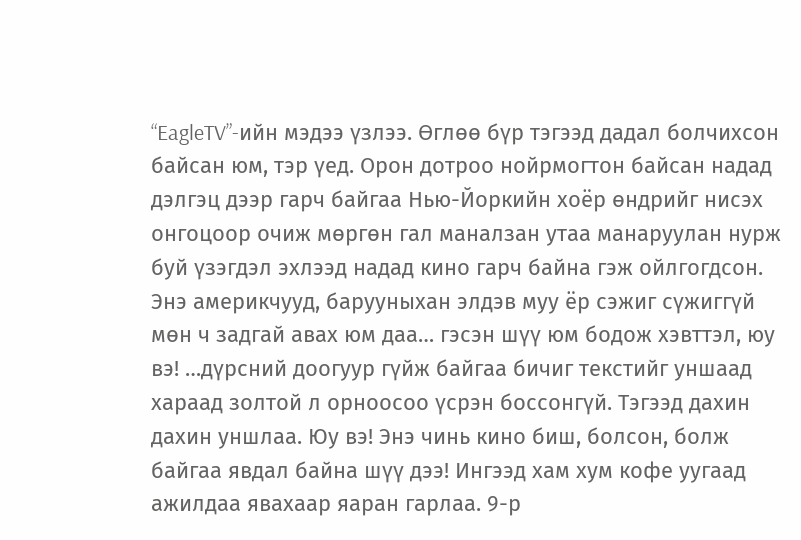“EagleTV”-ийн мэдээ үзлээ. Өглөө бүр тэгээд дадал болчихсон байсан юм, тэр үед. Орон дотроо нойрмогтон байсан надад дэлгэц дээр гарч байгаа Нью-Йоркийн хоёр өндрийг нисэх онгоцоор очиж мөргөн гал маналзан утаа манаруулан нурж буй үзэгдэл эхлээд надад кино гарч байна гэж ойлгогдсон. Энэ америкчууд, барууныхан элдэв муу ёр сэжиг сүжиггүй мөн ч задгай авах юм даа… гэсэн шүү юм бодож хэвттэл, юу вэ! …дүрсний доогуур гүйж байгаа бичиг текстийг уншаад хараад золтой л орноосоо үсрэн боссонгүй. Тэгээд дахин дахин уншлаа. Юу вэ! Энэ чинь кино биш, болсон, болж байгаа явдал байна шүү дээ! Ингээд хам хум кофе уугаад ажилдаа явахаар яаран гарлаа. 9-р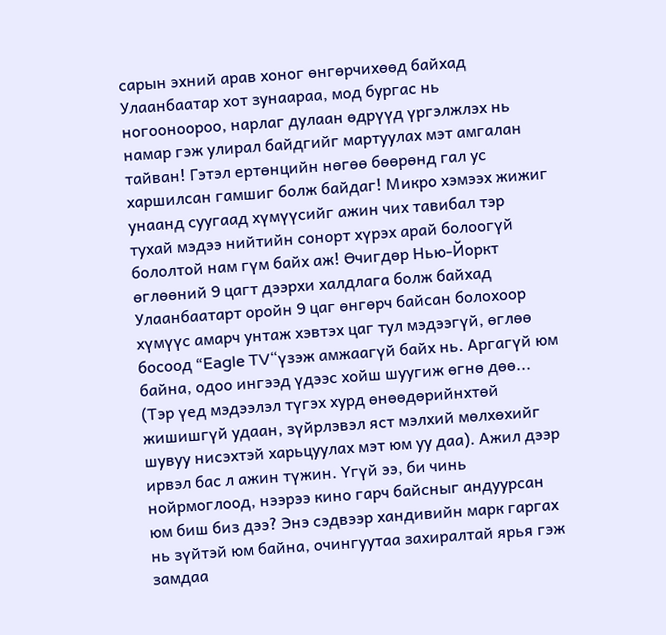сарын эхний арав хоног өнгөрчихөөд байхад Улаанбаатар хот зунаараа, мод бургас нь ногооноороо, нарлаг дулаан өдрүүд үргэлжлэх нь намар гэж улирал байдгийг мартуулах мэт амгалан тайван! Гэтэл ертөнцийн нөгөө бөөрөнд гал ус харшилсан гамшиг болж байдаг! Микро хэмээх жижиг унаанд суугаад хүмүүсийг ажин чих тавибал тэр тухай мэдээ нийтийн сонорт хүрэх арай болоогүй бололтой нам гүм байх аж! Өчигдөр Нью-Йоркт өглөөний 9 цагт дээрхи халдлага болж байхад Улаанбаатарт оройн 9 цаг өнгөрч байсан болохоор хүмүүс амарч унтаж хэвтэх цаг тул мэдээгүй, өглөө босоод “Eagle TV“үзэж амжаагүй байх нь. Аргагүй юм байна, одоо ингээд үдээс хойш шуугиж өгнө дөө... (Тэр үед мэдээлэл түгэх хурд өнөөдөрийнхтөй жишишгүй удаан, зүйрлэвэл яст мэлхий мөлхөхийг шувуу нисэхтэй харьцуулах мэт юм уу даа). Ажил дээр ирвэл бас л ажин түжин. Үгүй ээ, би чинь нойрмоглоод, нээрээ кино гарч байсныг андуурсан юм биш биз дээ? Энэ сэдвээр хандивийн марк гаргах нь зүйтэй юм байна, очингуутаа захиралтай ярья гэж замдаа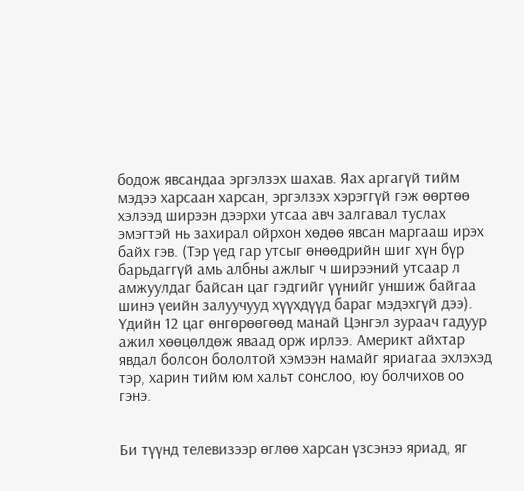бодож явсандаа эргэлзэх шахав. Яах аргагүй тийм мэдээ харсаан харсан, эргэлзэх хэрэггүй гэж өөртөө хэлээд ширээн дээрхи утсаа авч залгавал туслах эмэгтэй нь захирал ойрхон хөдөө явсан маргааш ирэх байх гэв. (Тэр үед гар утсыг өнөөдрийн шиг хүн бүр барьдаггүй амь албны ажлыг ч ширээний утсаар л амжуулдаг байсан цаг гэдгийг үүнийг уншиж байгаа шинэ үеийн залуучууд хүүхдүүд бараг мэдэхгүй дээ). Үдийн 12 цаг өнгөрөөгөөд манай Цэнгэл зураач гадуур ажил хөөцөлдөж яваад орж ирлээ. Америкт айхтар явдал болсон бололтой хэмээн намайг яриагаа эхлэхэд тэр, харин тийм юм хальт сонслоо, юу болчихов оо гэнэ.


Би түүнд телевизээр өглөө харсан үзсэнээ яриад, яг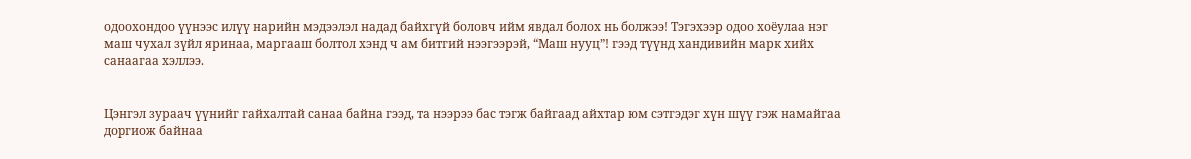одоохондоо үүнээс илүү нарийн мэдээлэл надад байхгүй боловч ийм явдал болох нь болжээ! Тэгэхээр одоо хоёулаа нэг маш чухал зүйл яринаа, маргааш болтол хэнд ч ам битгий нээгээрэй, “Маш нууц”! гээд түүнд хандивийн марк хийх санаагаа хэллээ.


Цэнгэл зураач үүнийг гайхалтай санаа байна гээд, та нээрээ бас тэгж байгаад айхтар юм сэтгэдэг хүн шүү гэж намайгаа доpгиож байнаа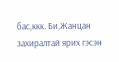бас,ккк. Би,Жанцан захиралтай ярих гэсэн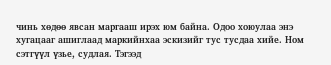чинь хөдөө явсан маргааш ирэх юм байна. Одоо хоюулаа энэ хугацааг ашиглаад маркийнхаа эскизийг тус тусдаа хийе. Ном сэтгүүл үзье, судлая. Тэгээд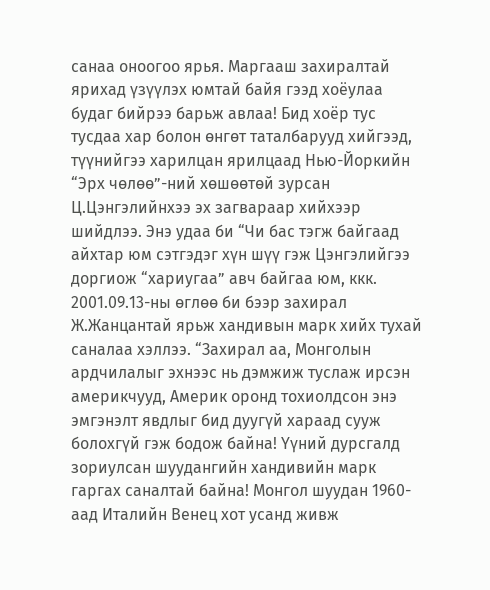санаа оноогоо ярья. Маргааш захиралтай ярихад үзүүлэх юмтай байя гээд хоёулаа будаг бийрээ барьж авлаа! Бид хоёр тус тусдаа хар болон өнгөт таталбарууд хийгээд, түүнийгээ харилцан ярилцаад Нью-Йоркийн “Эрх чөлөө”-ний хөшөөтөй зурсан Ц.Цэнгэлийнхээ эх загвараар хийхээр шийдлээ. Энэ удаа би “Чи бас тэгж байгаад айхтар юм сэтгэдэг хүн шүү гэж Цэнгэлийгээ доpгиож “хариугаа” авч байгаа юм, ккк. 2001.09.13-ны өглөө би бээр захирал Ж.Жанцантай ярьж хандивын марк хийх тухай саналаа хэллээ. “Захирал аа, Монголын ардчилалыг эхнээс нь дэмжиж туслаж ирсэн америкчууд, Америк оронд тохиолдсон энэ эмгэнэлт явдлыг бид дуугүй хараад сууж болохгүй гэж бодож байна! Үүний дурсгалд зориулсан шуудангийн хандивийн марк гаргах саналтай байна! Монгол шуудан 1960-аад Италийн Венец хот усанд живж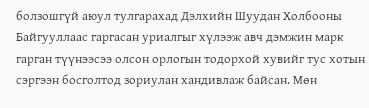болзошгүй аюул тулгарахад Дэлхийн Шуудан Холбооны Байгууллаас гаргасан уриалгыг хүлээж авч дэмжин марк гарган түүнээсээ олсон орлогын тодорхой хувийг тус хотын сэргээн босголтод зориулан хандивлаж байсан. Мөн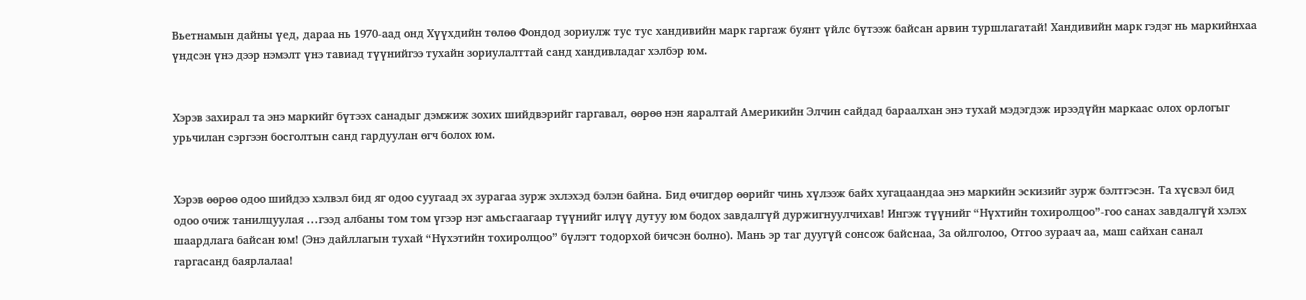Вьетнамын дайны үед, дараа нь 1970-аад онд Хүүхдийн төлөө Фондод зориулж тус тус хандивийн марк гаргаж буянт үйлс бүтээж байсан арвин туршлагатай! Хандивийн марк гэдэг нь маркийнхаа үндсэн үнэ дээр нэмэлт үнэ тавиад түүнийгээ тухайн зориулалттай санд хандивладаг хэлбэр юм.


Хэрэв захирал та энэ маркийг бүтээх санадыг дэмжиж зохих шийдвэрийг гаргавал, өөрөө нэн яаралтай Америкийн Элчин сайдад бараалхан энэ тухай мэдэгдэж ирээдүйн маркаас олох орлогыг урьчилан сэргээн босголтын санд гардуулан өгч болох юм.


Хэрэв өөрөө одоо шийдээ хэлвэл бид яг одоо суугаад эх зурагаа зурж эхлэхэд бэлэн байна. Бид өчигдөр өөрийг чинь хүлээж байх хугацаандаа энэ маркийн эскизийг зурж бэлтгэсэн. Та хүсвэл бид одоо очиж танилцуулая ...гээд албаны том том үгээр нэг амьсгаагаар түүнийг илүү дутуу юм бодох завдалгүй дуржигнуулчихав! Ингэж түүнийг “Нүхтийн тохиролцоо”-гоо санах завдалгүй хэлэх шаардлага байсан юм! (Энэ дайллагын тухай “Нүхэтийн тохиролцоо” бүлэгт тодорхой бичсэн болно). Мань эр таг дуугүй сонсож байснаа, За ойлголоо, Отгоо зураач аа, маш сайхан санал гаргасанд баярлалаа!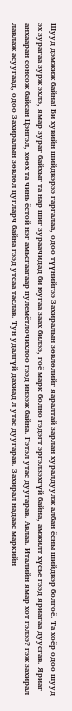Шууд дэмжиж байна! Би хувийн шийдвэрээ гаргалаа, одоо түүнийгээ Захиралын зөвлөлийг яаралтай зарлан хуралдуулж албан ёсны шийдвэр болгоё. Та хоёр одоо шууд эх зурагаа зурж эхлэ, ямар зураг байхыг та нар шиг зураачидад би юугаа заах билээ, гоё марк болно гэдэгт эргэлзэхгүй байна, амжилт хүсье гээд яриагаа дуусгав. Яриаг анхааран сонсож байсан Цэнгэл, хөөх та чинь ёстой нэг амьсгаагаар пулемётлочихлоо гээд инээж байна. Гэтэл утас дуугарав. Авлаа. Италийн ямар хот гэлээ? гэж захирал лавлаж асуугаад, одоо Захиралын зөвлөл цугларч байна гээд утсаа таслав. Тун удалгүй дахиад л утас дуугарав. Захирал надаас маркийн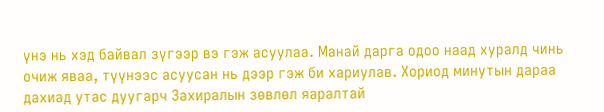үнэ нь хэд байвал зүгээр вэ гэж асуулаа. Манай дарга одоо наад хуралд чинь очиж яваа, түүнээс асуусан нь дээр гэж би хариулав. Хориод минутын дараа дахиад утас дуугарч Захиралын зөвлөл яаралтай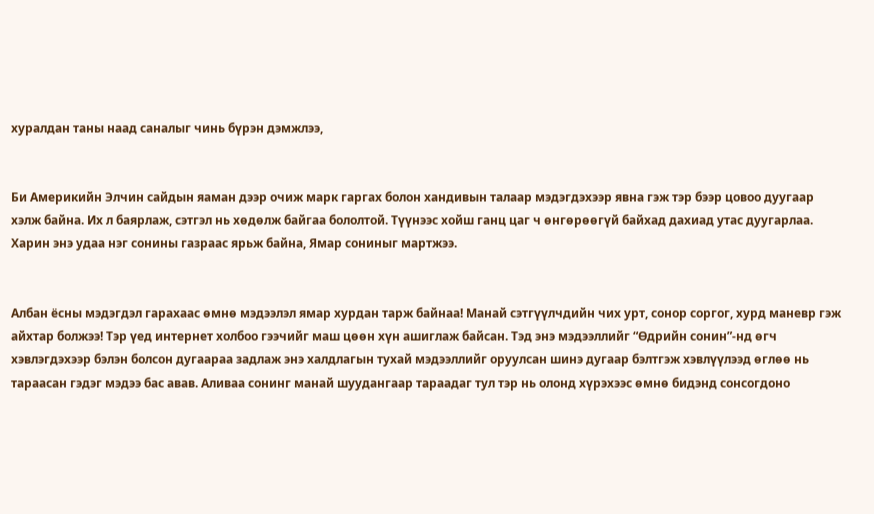хуралдан таны наад саналыг чинь бүрэн дэмжлээ,


Би Америкийн Элчин сайдын яаман дээр очиж марк гаргах болон хандивын талаар мэдэгдэхээр явна гэж тэр бээр цовоо дуугаар хэлж байна. Их л баярлаж, сэтгэл нь хөдөлж байгаа бололтой. Түүнээс хойш ганц цаг ч өнгөрөөгүй байхад дахиад утас дуугарлаа. Харин энэ удаа нэг сонины газраас ярьж байна, Ямар сониныг мартжээ.


Албан ёсны мэдэгдэл гарахаас өмнө мэдээлэл ямар хурдан тарж байнаа! Манай сэтгүүлчдийн чих урт, сонор соргог, хурд маневр гэж айхтар болжээ! Тэр үед интернет холбоо гээчийг маш цөөн хүн ашиглаж байсан. Тэд энэ мэдээллийг “Өдрийн сонин”-нд өгч хэвлэгдэхээр бэлэн болсон дугаараа задлаж энэ халдлагын тухай мэдээллийг оруулсан шинэ дугаар бэлтгэж хэвлүүлээд өглөө нь тараасан гэдэг мэдээ бас авав. Аливаа сонинг манай шуудангаар тараадаг тул тэр нь олонд хүрэхээс өмнө бидэнд сонсогдоно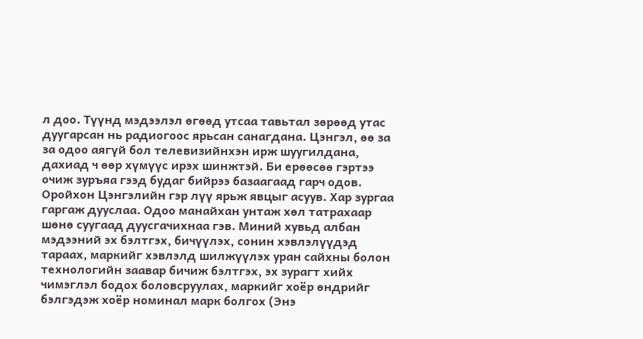л доо. Түүнд мэдээлэл өгөөд утсаа тавьтал зөрөөд утас дуугарсан нь радиогоос ярьсан санагдана. Цэнгэл, өө за за одоо аягүй бол телевизийнхэн ирж шуугилдана, дахиад ч өөр хүмүүс ирэх шинжтэй. Би ерөөсөө гэртээ очиж зуръяа гээд будаг бийрээ базаагаад гарч одов. Оройхон Цэнгэлийн гэр лүү ярьж явцыг асуув. Хар зургаа гаргаж дууслаа. Одоо манайхан унтаж хөл татрахаар шөнө суугаад дуусгачихнаа гэв. Миний хувьд албан мэдээний эх бэлтгэх, бичүүлэх, сонин хэвлэлүүдэд тараах, маркийг хэвлэлд шилжүүлэх уран сайхны болон технологийн заавар бичиж бэлтгэх, эх зурагт хийх чимэглэл бодох боловсруулах, маркийг хоёр өндрийг бэлгэдэж хоёр номинал марк болгох (Энэ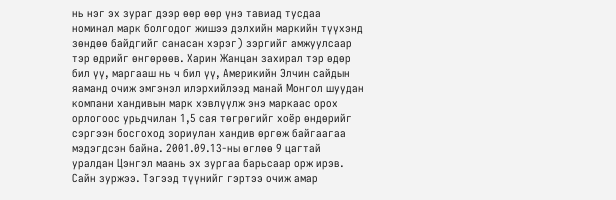нь нэг эх зураг дээр өөр өөр үнэ тавиад тусдаа номинал марк болгодог жишээ дэлхийн маркийн түүхэнд зөндөө байдгийг санасан хэрэг) зэргийг амжуулсаар тэр өдрийг өнгөрөөв. Харин Жанцан захирал тэр өдөр бил үү, маргааш нь ч бил үү, Америкийн Элчин сайдын яаманд очиж эмгэнэл илэрхийлээд манай Монгол шуудан компани хандивын марк хэвлүүлж энэ маркаас орох орлогоос урьдчилан 1,5 сая төгрөгийг хоёр өндөрийг сэргээн босгоход зориулан хандив өргөж байгаагаа мэдэгдсэн байна. 2001.09.13-ны өглөө 9 цагтай уралдан Цэнгэл маань эх зургаа барьсаар орж ирэв. Сайн зуржээ. Тэгээд түүнийг гэртээ очиж амар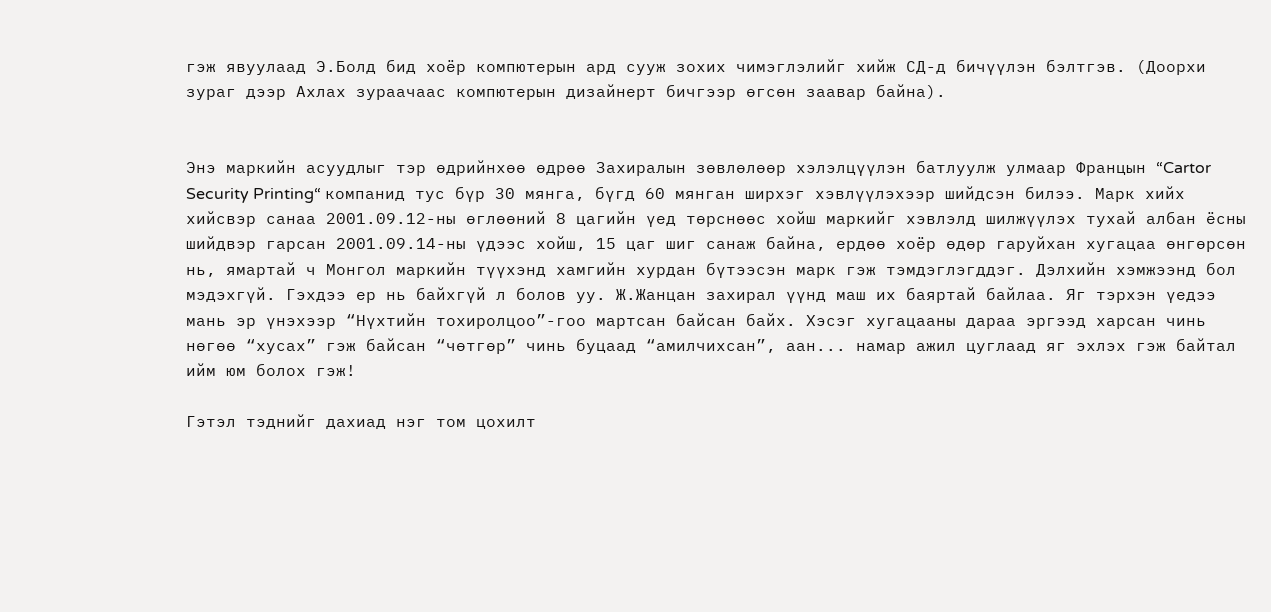гэж явуулаад Э.Болд бид хоёр компютерын ард сууж зохих чимэглэлийг хийж СД-д бичүүлэн бэлтгэв. (Доорхи зураг дээр Ахлах зураачаас компютерын дизайнерт бичгээр өгсөн заавар байна).


Энэ маркийн асуудлыг тэр өдрийнхөө өдрөө Захиралын зөвлөлөөр хэлэлцүүлэн батлуулж улмаар Францын “Cartor Security Printing“ компанид тус бүр 30 мянга, бүгд 60 мянган ширхэг хэвлүүлэхээр шийдсэн билээ. Марк хийх хийсвэр санаа 2001.09.12-ны өглөөний 8 цагийн үед төрснөөс хойш маркийг хэвлэлд шилжүүлэх тухай албан ёсны шийдвэр гарсан 2001.09.14-ны үдээс хойш, 15 цаг шиг санаж байна, ердөө хоёр өдөр гаруйхан хугацаа өнгөрсөн нь, ямартай ч Монгол маркийн түүхэнд хамгийн хурдан бүтээсэн марк гэж тэмдэглэгддэг. Дэлхийн хэмжээнд бол мэдэхгүй. Гэхдээ ер нь байхгүй л болов уу. Ж.Жанцан захирал үүнд маш их баяртай байлаа. Яг тэрхэн үедээ мань эр үнэхээр “Нүхтийн тохиролцоо”-гоо мартсан байсан байх. Хэсэг хугацааны дараа эргээд харсан чинь нөгөө “хусах” гэж байсан “чөтгөр” чинь буцаад “амилчихсан”, аан... намар ажил цуглаад яг эхлэх гэж байтал ийм юм болох гэж!

Гэтэл тэднийг дахиад нэг том цохилт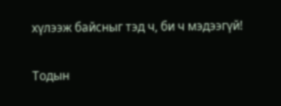хүлээж байсныг тэд ч, би ч мэдээгүй!


Тодын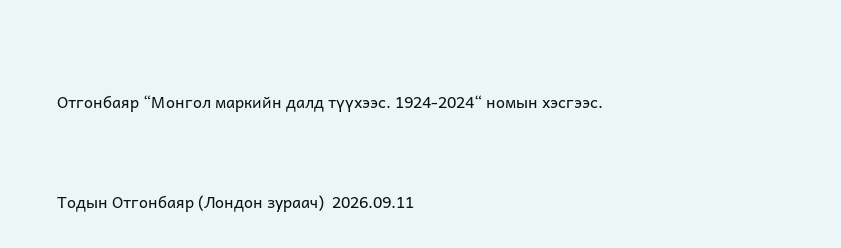Отгонбаяр “Монгол маркийн далд түүхээс. 1924-2024“ номын хэсгээс.


Тодын Отгонбаяр (Лондон зураач)  2026.09.11